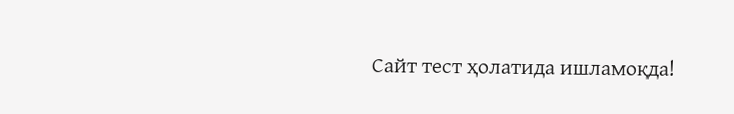Сайт тест ҳолатида ишламоқда!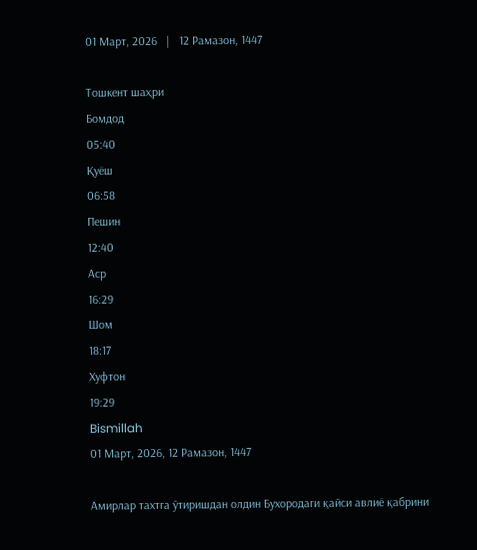01 Март, 2026   |   12 Рамазон, 1447

Тошкент шаҳри
Бомдод
05:40
Қуёш
06:58
Пешин
12:40
Аср
16:29
Шом
18:17
Хуфтон
19:29
Bismillah
01 Март, 2026, 12 Рамазон, 1447

Амирлар тахтга ўтиришдан олдин Бухородаги қайси авлиё қабрини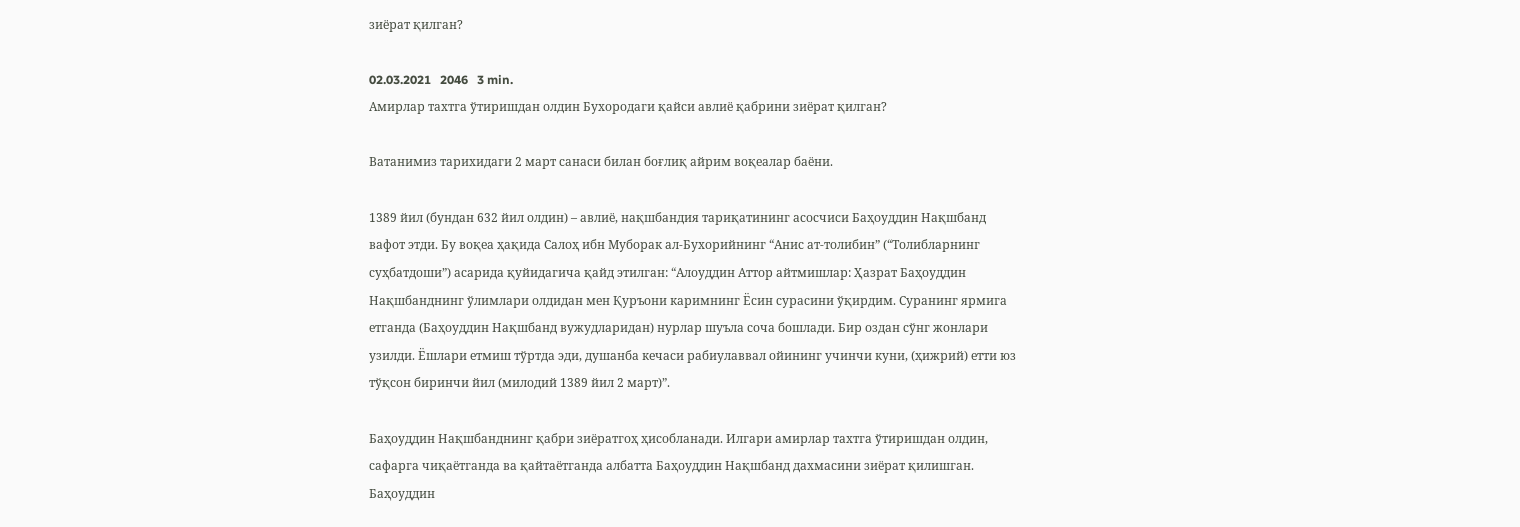зиёрат қилган?

02.03.2021   2046   3 min.
Амирлар тахтга ўтиришдан олдин Бухородаги қайси авлиё қабрини зиёрат қилган?

Ватанимиз тарихидаги 2 март санаси билан боғлиқ айрим воқеалар баёни.

1389 йил (бундан 632 йил олдин) – авлиё, нақшбандия тариқатининг асосчиси Баҳоуддин Нақшбанд вафот этди. Бу воқеа ҳақида Салоҳ ибн Муборак ал-Бухорийнинг “Анис ат-толибин” (“Толибларнинг суҳбатдоши”) асарида қуйидагича қайд этилган: “Алоуддин Аттор айтмишлар: Ҳазрат Баҳоуддин Нақшбанднинг ўлимлари олдидан мен Қуръони каримнинг Ёсин сурасини ўқирдим. Суранинг ярмига етганда (Баҳоуддин Нақшбанд вужудларидан) нурлар шуъла соча бошлади. Бир оздан сўнг жонлари узилди. Ёшлари етмиш тўртда эди, душанба кечаси рабиулаввал ойининг учинчи куни, (ҳижрий) етти юз тўқсон биринчи йил (милодий 1389 йил 2 март)”.

Баҳоуддин Нақшбанднинг қабри зиёратгоҳ ҳисобланади. Илгари амирлар тахтга ўтиришдан олдин, сафарга чиқаётганда ва қайтаётганда албатта Баҳоуддин Нақшбанд дахмасини зиёрат қилишган. Баҳоуддин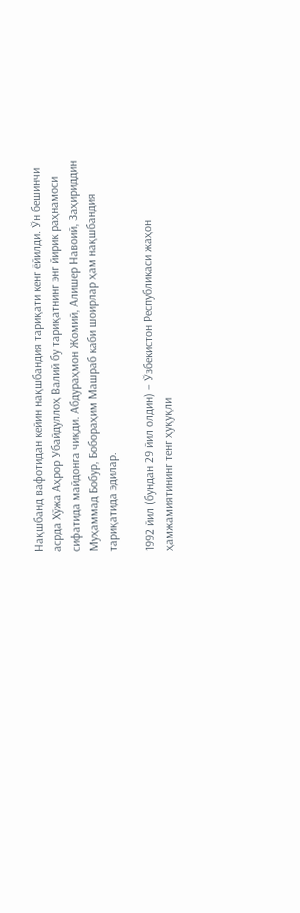Нақшбанд вафотидан кейин нақшбандия тариқати кенг ёйилди. Ўн бешинчи асрда Хўжа Аҳрор Убайдуллоҳ Валий бу тариқатнинг энг йирик раҳнамоси сифатида майдонга чиқди. Абдураҳмон Жомий, Алишер Навоий, Заҳириддин Муҳаммад Бобур, Бобораҳим Машраб каби шоирлар ҳам нақшбандия тариқатида эдилар.

1992 йил (бундан 29 йил олдин) – Ўзбекистон Республикаси жаҳон ҳамжамиятининг тенг ҳуқуқли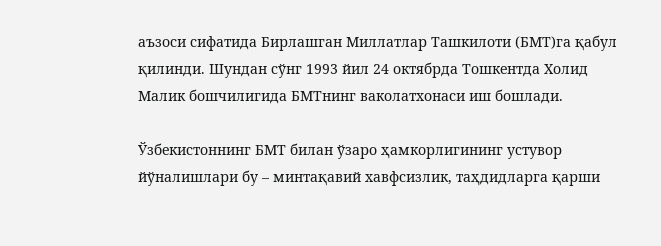аъзоси сифатида Бирлашган Миллатлар Ташкилоти (БМТ)га қабул қилинди. Шундан сўнг 1993 йил 24 октябрда Тошкентда Холид Малик бошчилигида БМТнинг ваколатхонаси иш бошлади.

Ўзбекистоннинг БМТ билан ўзаро ҳамкорлигининг устувор йўналишлари бу – минтақавий хавфсизлик, таҳдидларга қарши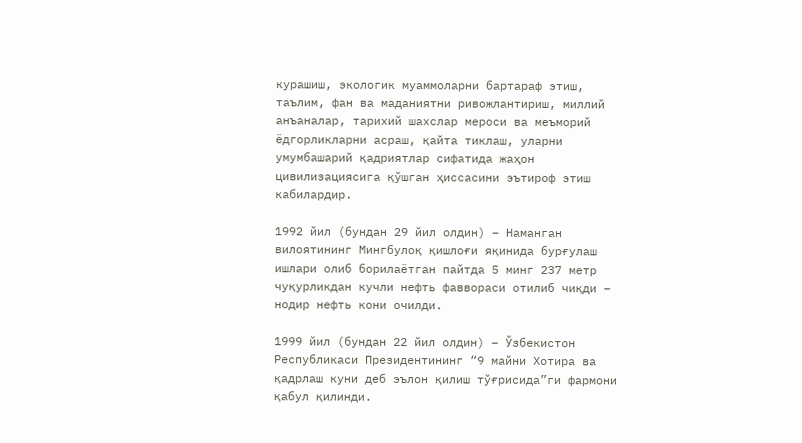курашиш, экологик муаммоларни бартараф этиш, таълим, фан ва маданиятни ривожлантириш, миллий анъаналар, тарихий шахслар мероси ва меъморий ёдгорликларни асраш, қайта тиклаш, уларни умумбашарий қадриятлар сифатида жаҳон цивилизациясига қўшган ҳиссасини эътироф этиш кабилардир.

1992 йил (бундан 29 йил олдин) – Наманган вилоятининг Мингбулоқ қишлоғи яқинида бурғулаш ишлари олиб борилаётган пайтда 5 минг 237 метр чуқурликдан кучли нефть фаввораси отилиб чиқди – нодир нефть кони очилди.

1999 йил (бундан 22 йил олдин) – Ўзбекистон Республикаси Президентининг “9 майни Хотира ва қадрлаш куни деб эълон қилиш тўғрисида”ги фармони қабул қилинди.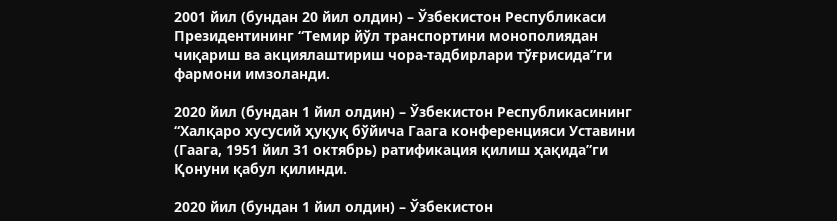2001 йил (бундан 20 йил олдин) – Ўзбекистон Республикаси Президентининг “Темир йўл транспортини монополиядан чиқариш ва акциялаштириш чора-тадбирлари тўғрисида”ги фармони имзоланди.

2020 йил (бундан 1 йил олдин) – Ўзбекистон Республикасининг “Халқаро хусусий ҳуқуқ бўйича Гаага конференцияси Уставини (Гаага, 1951 йил 31 октябрь) ратификация қилиш ҳақида”ги Қонуни қабул қилинди.

2020 йил (бундан 1 йил олдин) – Ўзбекистон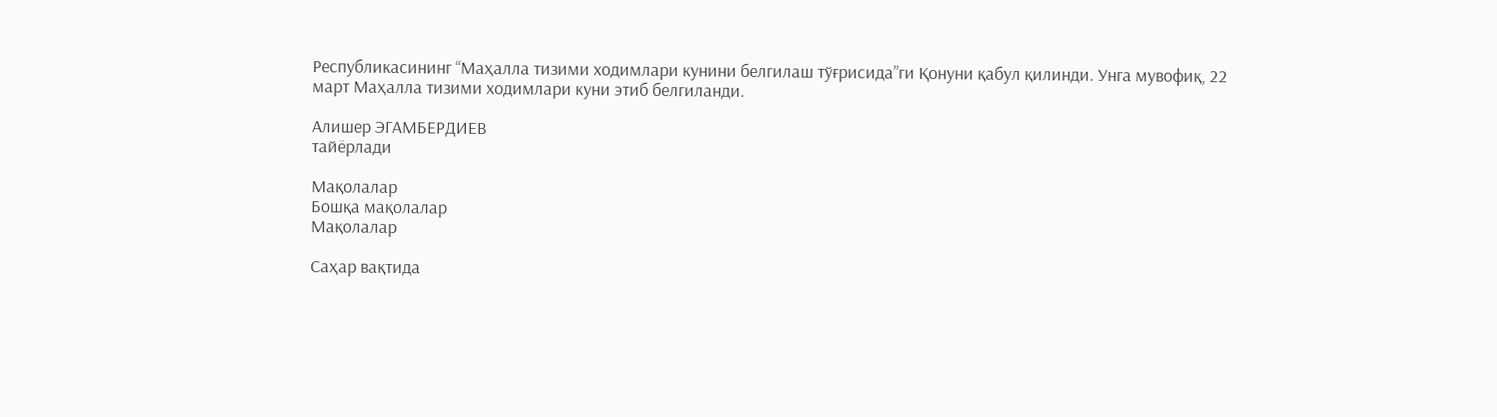Республикасининг “Маҳалла тизими ходимлари кунини белгилаш тўғрисида”ги Қонуни қабул қилинди. Унга мувофиқ, 22 март Маҳалла тизими ходимлари куни этиб белгиланди.

Алишер ЭГАМБЕРДИЕВ
тайёрлади

Мақолалар
Бошқа мақолалар
Мақолалар

Саҳар вақтида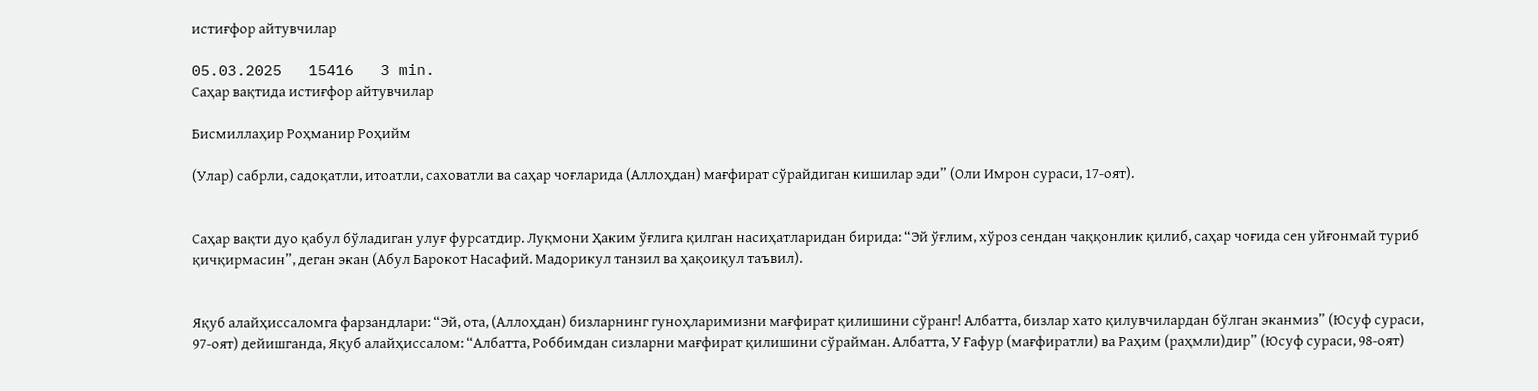истиғфор айтувчилар

05.03.2025   15416   3 min.
Саҳар вақтида истиғфор айтувчилар

Бисмиллаҳир Роҳманир Роҳийм

(Улар) сабрли, садоқатли, итоатли, саховатли ва саҳар чоғларида (Аллоҳдан) мағфират сўрайдиган кишилар эди” (Оли Имрон сураси, 17-оят).


Саҳар вақти дуо қабул бўладиган улуғ фурсатдир. Луқмони Ҳаким ўғлига қилган насиҳатларидан бирида: “Эй ўғлим, хўроз сендан чаққонлик қилиб, саҳар чоғида сен уйғонмай туриб қичқирмасин”, деган экан (Абул Барокот Насафий. Мадорикул танзил ва ҳақоиқул таъвил).


Яқуб алайҳиссаломга фарзандлари: “Эй, ота, (Аллоҳдан) бизларнинг гуноҳларимизни мағфират қилишини сўранг! Албатта, бизлар хато қилувчилардан бўлган эканмиз” (Юсуф сураси, 97-оят) дейишганда, Яқуб алайҳиссалом: “Албатта, Роббимдан сизларни мағфират қилишини сўрайман. Албатта, У Ғафур (мағфиратли) ва Раҳим (раҳмли)дир” (Юсуф сураси, 98-оят)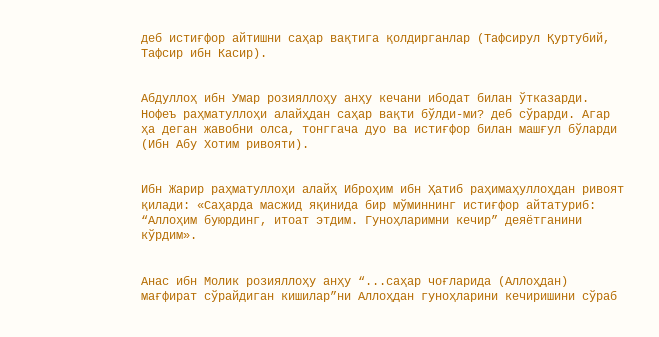деб истиғфор айтишни саҳар вақтига қолдирганлар (Тафсирул Қуртубий, Тафсир ибн Касир).


Абдуллоҳ ибн Умар розияллоҳу анҳу кечани ибодат билан ўтказарди. Нофеъ раҳматуллоҳи алайҳдан саҳар вақти бўлди-ми? деб сўрарди. Агар ҳа деган жавобни олса, тонггача дуо ва истиғфор билан машғул бўларди (Ибн Абу Хотим ривояти).


Ибн Жарир раҳматуллоҳи алайҳ Иброҳим ибн Ҳатиб раҳимаҳуллоҳдан ривоят қилади: «Саҳарда масжид яқинида бир мўминнинг истиғфор айтатуриб: “Аллоҳим буюрдинг, итоат этдим. Гуноҳларимни кечир” деяётганини кўрдим».


Анас ибн Молик розияллоҳу анҳу “...саҳар чоғларида (Аллоҳдан) мағфират сўрайдиган кишилар”ни Аллоҳдан гуноҳларини кечиришини сўраб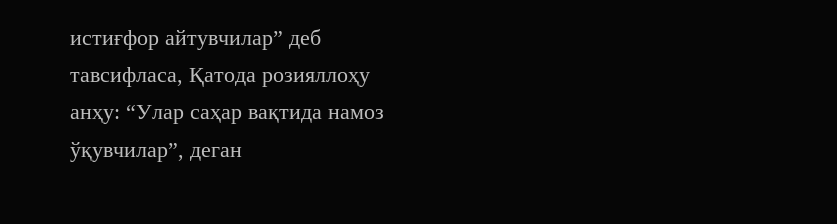истиғфор айтувчилар” деб тавсифласа, Қатода розияллоҳу анҳу: “Улар саҳар вақтида намоз ўқувчилар”, деган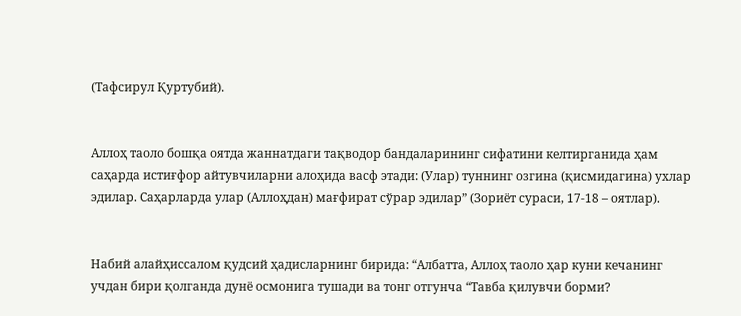(Тафсирул Қуртубий).


Аллоҳ таоло бошқа оятда жаннатдаги тақводор бандаларининг сифатини келтирганида ҳам саҳарда истиғфор айтувчиларни алоҳида васф этади: (Улар) туннинг озгина (қисмидагина) ухлар эдилар. Саҳарларда улар (Аллоҳдан) мағфират сўрар эдилар” (Зориёт сураси, 17-18 – оятлар).


Набий алайҳиссалом қудсий ҳадисларнинг бирида: “Албатта, Аллоҳ таоло ҳар куни кечанинг учдан бири қолганда дунё осмонига тушади ва тонг отгунча “Тавба қилувчи борми?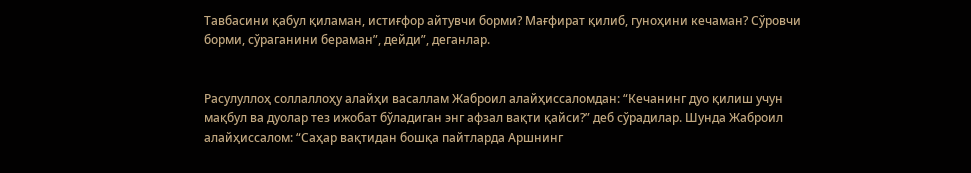Тавбасини қабул қиламан, истиғфор айтувчи борми? Мағфират қилиб, гуноҳини кечаман? Сўровчи борми, сўраганини бераман”, дейди”, деганлар.


Расулуллоҳ соллаллоҳу алайҳи васаллам Жаброил алайҳиссаломдан: “Кечанинг дуо қилиш учун мақбул ва дуолар тез ижобат бўладиган энг афзал вақти қайси?” деб сўрадилар. Шунда Жаброил алайҳиссалом: “Саҳар вақтидан бошқа пайтларда Аршнинг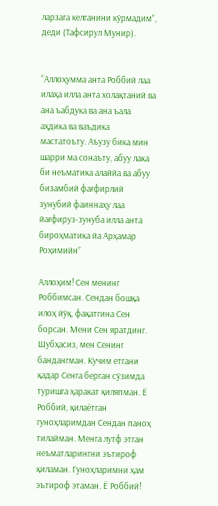ларзага келганини кўрмадим”, деди (Тафсирул Мунир).


“Аллоҳумма анта Роббий лаа илаҳа илла анта холақтаний ва ана ъабдука ва ана ъала аҳдика ва ваъдика мастатоъту. Аъузу бика мин шарри ма сонаъту, абуу лака би неъматика алаййа ва абуу бизамбий фағфирлий зунубий фаиннаҳу лаа йағфируз-зунуба илла анта бироҳматика йа Арҳамар Роҳимийн”

Аллоҳим! Сен менинг Роббимсан. Сендан бошқа илоҳ йўқ, фақатгина Сен борсан. Мени Сен яратдинг. Шубҳасиз, мен Сенинг бандангман. Кучим етгани қадар Сенга берган сўзимда туришга ҳаракат қиляпман. Ё Роббий, қилаётган гуноҳларимдан Сендан паноҳ тилайман. Менга лутф этган неъматларингни эътироф қиламан. Гуноҳларимни ҳам эътироф этаман. Ё Роббий!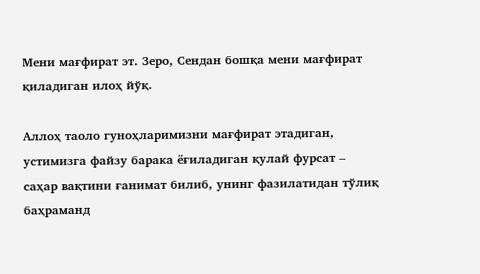Мени мағфират эт. Зеро, Сендан бошқа мени мағфират қиладиган илоҳ йўқ.

Аллоҳ таоло гуноҳларимизни мағфират этадиган, устимизга файзу барака ёғиладиган қулай фурсат – саҳар вақтини ғанимат билиб, унинг фазилатидан тўлиқ баҳраманд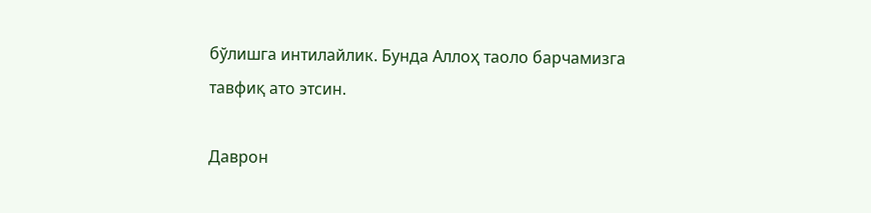бўлишга интилайлик. Бунда Аллоҳ таоло барчамизга тавфиқ ато этсин.

Даврон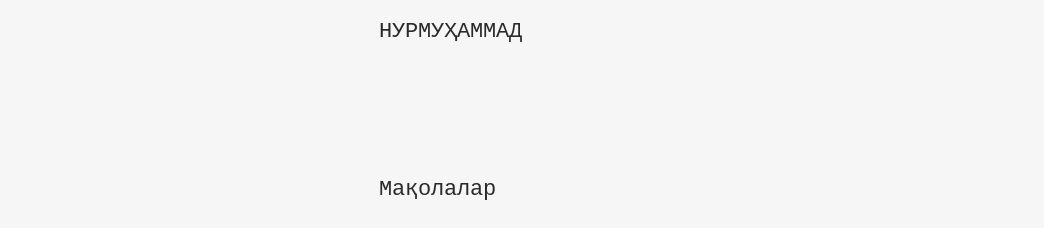НУРМУҲАММАД





Мақолалар